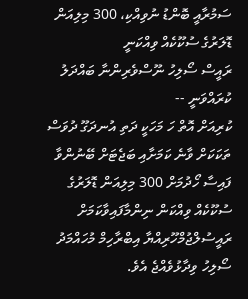ސަމުރާއީ ބޮންޑު ނުވިއްކި، 300 މިލިއަން ޑޮލަރުގެ ސުކޫކެއް ވިއްކަނީ
ރައީސް ސޯލިހު ނޫސްވެރިންނާ ބައްދަލު ކުރައްވަނީ --
ކުރިއަށް އޮތް ހަ މަހަކީ ދަތި އުނދަގޫ ދުވަސް ތަކަކަށް ވާނެ ކަމަށާއި ބަޖެޓަށް ބޭނުންވާ ފައިސާ ހޯދުމަށް 300 މިލިއަން ޑޮލަރުގެ ސުކޫކެއް ވިއްކަން ނިންމާފައިވާކަމަށް ރައީސުލްޖުމްހޫރިއްޔާ އިބްރާހިމް މުހައްމަދު ސޯލިހު ވިދާޅުވެއްޖެ އެވެ.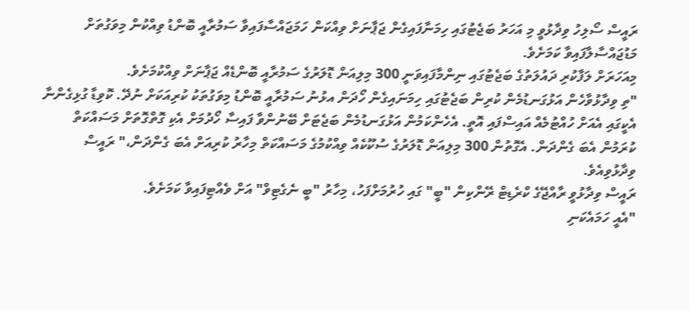ރައީސް ސޯލިހު ވިދާޅުވީ މި އަހަރު ބަޖެޓުގައި ހިމަނާފައިގެން ޖަޕާނަށް ވިއްކަން ހަމަޖައްސާފައިވާ ސަމުރާއީ ބޮންޑު ވިއްކުން މިވަގުތަށް މަޑުޖައްސާލާފައިވާ ކަމަށެވެ.
މިއަހަރަށް ލަފާކުރި ދައުލަތުގެ ބަޖެޓުގައި ނިންމާފައިވަނީ 300 މިލިއަން ޑޮލަރުގެ ސަމުރާއީ ބޮންޑެއް ޖަޕާނަށް ވިއްކުމަށެވެ.
"ތި ވިދާޅުވާހެން އަޅުގަނޑުމެން ކުރިން ބަޖެޓުގައި ހިމަނައިގެން ހޯދަން އޅުނު ސަމުރާއީ ބޮންޑު މިވަގުތަކު ކުރިއަކަށް ނުދޭ. ކޮވިޑާ ގުޅިގެންނާ އެކީގައި އެއަށް ހުއްޓުމެއް އައިސްފައި އޮތީ. އެހެންކަމުން އަޅުގަނޑުމެން ބަޖެޓަށް ބޭނުންވާ ފައިސާ ހޯދުމަށް އެކި ގޮތްގޮތަށް މަސައްކަތް ކުރަމުން އެބަ ގެންދަން. އެގޮތުން 300 މިލިއަން ޑޮލަރުގެ ސުކޫކެއް ވިއްކުމުގެ މަސައްކަތް މިހާރު ކުރިއަށް އެބަ ގެންދަން،" ރައީސް ވިދާޅުވިއެވެ.
ރައީސް ވިދާޅުވީ ރާއްޖޭގެ ކްރެޑިޓް ރޭންކިން "ބީ" ގައި ހުރުމަށްފަހު، މިހާރު "ބީ ނެގެޓިވް" އަށް ވެއްޓިފައިވާ ކަމަށެވެ.
"އެއީ ހަމައެކަނި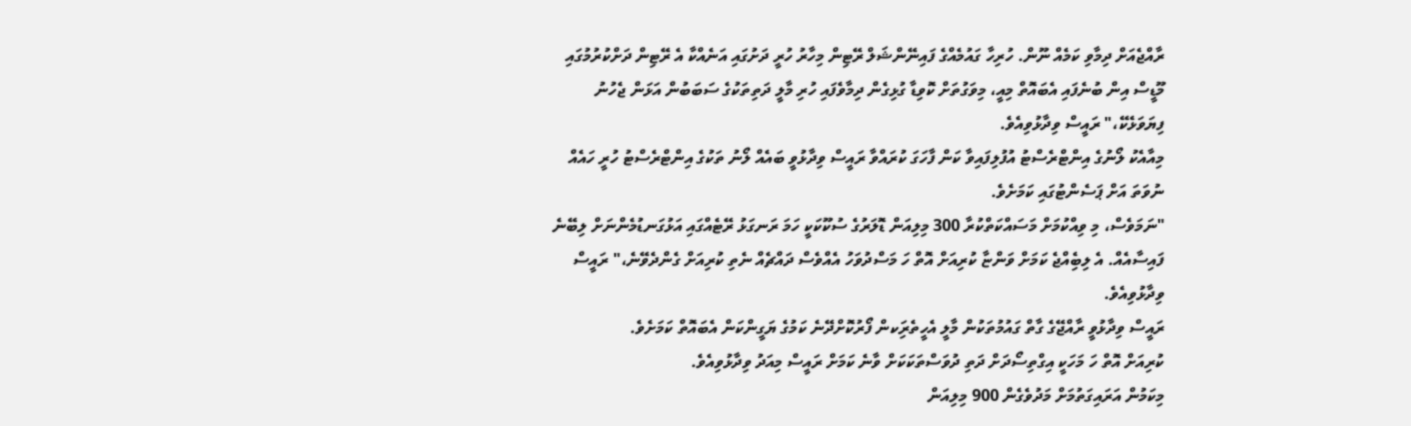ރާއްޖެއަށް ދިމާވި ކަމެއް ނޫން. ހުރިހާ ގައުމެއްގެ ފައިނޭންޝަލް ރޭޓިން މިހާރު ހުރީ ދަށުގައި އަނެއްކާ އެ ރޭޓިން ދަށްކުރުމުގައި މޫޑީސް އިން ބުނެފައި އެބައޮތް މިއީ، މިވަގުތަށް ކޮވިޑާ ގުޅިގެން ދިމާވެފައި ހުރި މާލީ ދަތިތަކުގެ ސަބަބުން އަޅަން ޖެހުނު ފިޔަވަޅެކޭ،" ރައީސް ވިދާޅުވިއެވެ.
މިއާއެކު ލޯނުގެ އިންޓްރެސްޓު އުފުލިފައިވާ ކަން ފާހަގަ ކުރައްވާ ރައީސް ވިދާޅުވީ ބައެއް ލޯނު ތަކުގެ އިންޓްރެސްޓު ހުރީ ހައެއް ނުވަތަ އަށް ޕަސެންޓުގައި ކަމަށެވެ.
"ނަމަވެސް، މި ވިއްކުމަށް މަސައްކަތްކުރާ 300 މިލިއަން ޑޮލަރުގެ ސުކޫކަކީ ހަމަ ރަނގަޅު ރޭޓެއްގައި އަޅުގަނޑުމެންނަށް ލިބޭނެ ފައިސާއެއް. އެ ލިބިެއްޖެ ކަމަށް ވަންޏާ ކުރިއަށް އޮތް ހަ މަސްދުވަހު އެއްވެސް ދައްޗެއް ނެތި ކުރިއަށް ގެންދެވޭނެ،" ރައީސް ވިދާޅުވިއެވެ.
ރައީސް ވިދާޅުވީ ރާއްޖޭގެ ގާތް ގައުމުތަކުން މާލީ އެހީތެރިަކން ފޯރުކޮށްދޭނެ ކަމުގެ ޔަގީންކަން އެބައޮތް ކަމަށެވެ.
ކުރިއަށް އޮތް ހަ މަހަކީ އިގްތިސޯދަށް ދަތި ދުވަސްތަކަކަށް ވާނެ ކަމަށް ރައީސް މިއަދު ވިދާޅުވިއެވެ.
މިކަމުން އަރައިގަތުމަށް މަދުވެގެން 900 މިލިއަން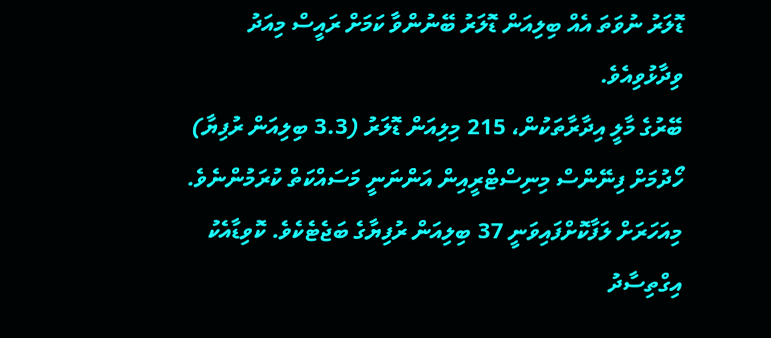ޑޮލަރު ނުވަތަ އެއް ބިލިއަން ޑޮލަރު ބޭނުންވާ ކަމަށް ރައީސް މިއަދު ވިދާޅުވިއެވެ.
ބޭރުގެ މާލީ އިދާރާތަކުން، 215 މިލިއަން ޑޮލަރު (3.3 ބިލިއަން ރުފިޔާ) ހޯދުމަށް ފިނޭންސް މިނިސްޓްރީއިން އަންނަނީ މަސައްކަތް ކުރަމުންނެވެ.
މިއަހަރަށް ލަފާކޮށްފައިވަނީ 37 ބިލިއަން ރުފިޔާގެ ބަޖެޓެކެވެ. ކޮވިޑާއެކު އިގްތިސާދު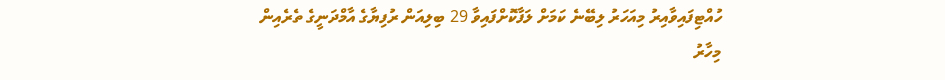ހުއްޓިފައިވާއިރު މިއަހަރު ލިބޭނެ ކަމަށް ލަފާކޮށްފައިވާ 29 ބިލިއަން ރުފިޔާގެ އާމްދަނީގެ ތެރެއިން މިހާރު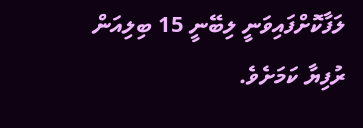ލަފާކޮށްފައިވަނީ ލިބޭނީ 15 ބިލިއަން ރުފިޔާ ކަމަށެވެ.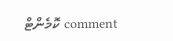comment ކޮމެންޓް